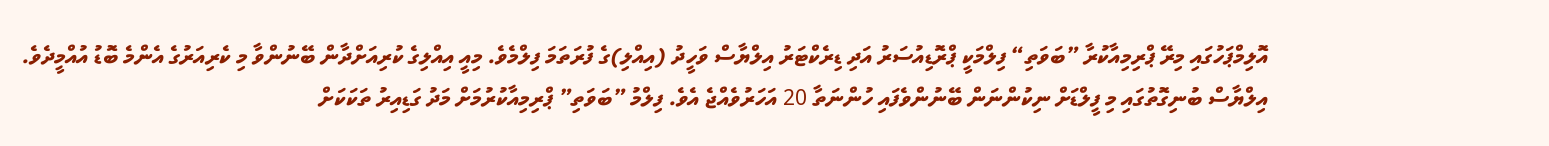އޮލިމްޕަހުގައި މިރޭ ޕްރިމިއާކުރާ ”ބަވަތި“ ފިލްމަކީ ޕްރޮޑިއުސަރު އަދި ޑިރެކްޓަރު އިލްޔާސް ވަހީދު (އިއްލި)ގެ ފުރަތަމަ ފިލްމެވެ. މިއީ އިއްލިގެ ކުރިއަށްދާން ބޭނުންވާ މި ކެރިއަރުގެ އެންމެ ބޮޑު އުއްމީދެވެ.
އިލްޔާސް ބުނިގޮތުގައި މި ފީލްޑަށް ނިކުންނަން ބޭނުންވެފައި ހުންނަތާ 20 އަހަރުވެއްޖެ އެވެ. ފިލްމު ”ބަވަތި” ޕްރިމިއާކުރުމަށް މަދު ގަޑިއިރު ތަކަކަށް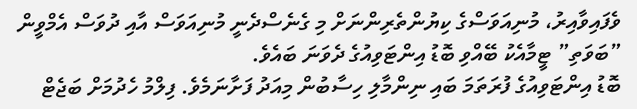ވެފައިވާއިރު، މުނިއަވަސްގެ ކިޔުންތެރިންނަށް މި ގެނެސްދެނީ މުނިއަވަސް އާއި ދުވަސް އެމްވީން ”ބަވަތި” ޓީމާއެކު ބޭއްވި ބޮޑު އިންޓަވިއުގެ ދެވަނަ ބައެވެ.
ބޮޑު އިންޓަވިއުގެ ފުރަތަމަ ބައި ނިންމާލި ހިސާބުން މިއަދު ފަށާނަމެވެ. ފިލްމު ހެދުމަށް ބަޖެޓް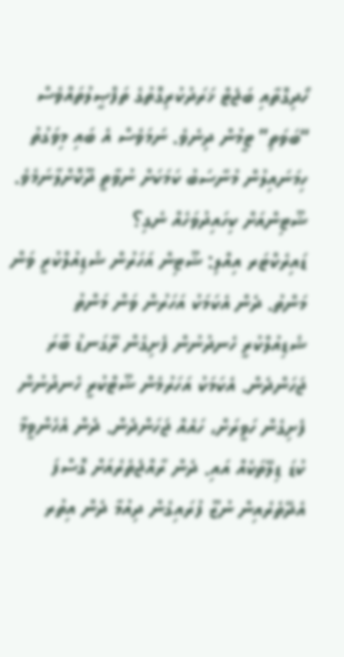ހޯދިގޮތާއި ބަޖެޓް ޚަރަދުކުރިގޮތުގެ ތަފްޞީލުތައްވެސް “ބަވަތި” ޓީމުން ދިނެވެ. ނަމަވެސް އެ ބައި މިވަގުތު ހިމަނައިލުން މުނާސަބު ކަމަކަށް ނުވާތީ ދޫކޮށްލާނަމެވެ.
ޝޫޓިންއަށް ކިހައިދުވަހެއް ނެގި؟
ޑައިރެކްޓަރ އިއްލި: ޝޫޓިން އަހަރުން ޝެޑިއުލްކުރީ ވަން މަންތު. ދެން އެކަމަކު އަހަރުން ވަން މަންތު ޝެޑިއުލްކުރީ ހެނދުނުން ފެށިގެން ރޭގަނޑު ބާރަ ޖަހަންދެން. އެކަމަކު އަހަރުމެން ޝޫޓްކުރީ ހެނދުނުން ފެށިގެން ހަވީރަށް، ހައެއް ޖަހަންދެން. ދެން އެހެންވީމާ ކުޑަ ޑިލޭތަކެއް އައި. ދެން ރާއްޖެތެރެއަށް ގޮސްފަ އެދޭތެރެއިން ނުޒޫ ފުރައިގެން ދިއުމާ ދެން އިތުރ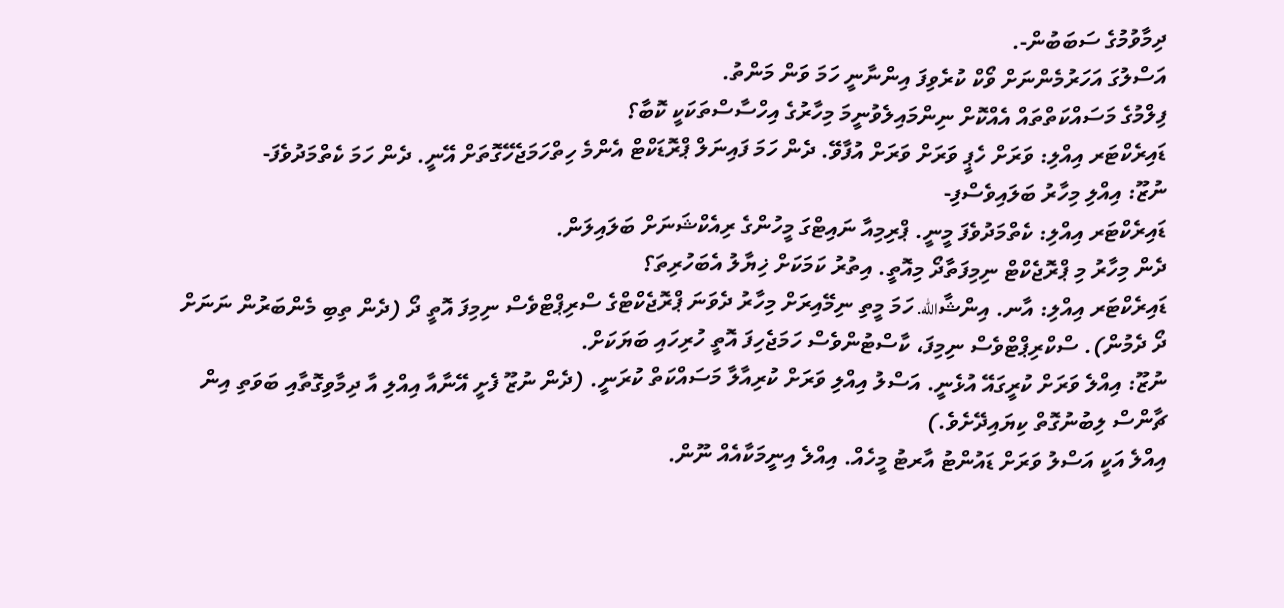ދިމާވުމުގެ ސަބަބުން-.
އަސްލުގަ އަހަރުމެންނަށް ވޯކް ކުރެވިފަ އިންނާނީ ހަމަ ވަން މަންތު.
ފިލްމުގެ މަސައްކަތްތައް އެއްކޮށް ނިންމައިލެވުނީމަ މިހާރުގެ އިހްސާސްތަކަކީ ކޮބާ؟
ޑައިރެކްޓަރ އިއްލި: ވަރަށް ހެޕީ ވަރަށް ވަރަށް އުފާވޭ. ދެން ހަމަ ފައިނަލް ޕްރޮޑަކްޓް އެންމެ ހިތްހަމަޖެހޭގޮތަށް އޭނީ. ދެން ހަމަ ކެތްމަދުވެފަ-
ނުޒޫ: އިއްލި މިހާރު ބަލައިވެސްފި-
ޑައިރެކްޓަރ އިއްލި: ކެތްމަދުވެފަ މީނީ. ޕްރިމިއާ ނައިޓްގަ މީހުންގެ ރިއެކްޝަނަށް ބަލައިލަން.
ދެން މިހާރު މި ޕްރޮޖެކްޓް ނިމިފަތާދޯ މިއޮތީ. އިތުރު ކަމަކަށް ޚިޔާލު އެބަހުރިތަ؟
ޑައިރެކްޓަރ އިއްލި: އާނ. އިންޝާالله. ހަމަ މީތި ނިމޭއިރަށް މިހާރު ދެވަނަ ޕްރޮޖެކްޓްގެ ސްރިޕްޓްވެސް ނިމިފަ އޮތީ ދޯ (ދެން ތިބި މެންބަރުން ނަނަށް ދޯ ދެމުން). ސްކްރިޕްޓްވެސް ނިމިފަ، ކާސްޓުންވެސް ހަމަޖެހިފަ އޮތީ ހުރިހައި ބަޔަކަށް.
ނުޒޫ: އިއްލެ ވަރަށް ކުރީގައޭ އުޅެނީ. އަސްލު އިއްލި ވަރަށް ކުރިއާލާ މަސައްކަތް ކުރަނީ. (ދެން ނުޒޫ ފެށީ އޭނާއާ އިއްލި އާ ދިމާވިގޮތާއި ބަވަތި އިން ޗާންސް ލިބުނުގޮތް ކިޔައިދޭށެވެ.)
އިއްލެ އަކީ އަސްލު ވަރަށް ޑައުންޓު އާރޓު މީހެއް. އިއްލެ އިނީމަކާއެއް ނޫން.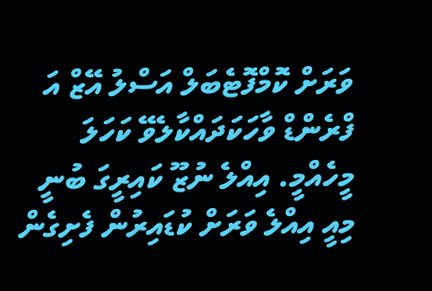ވަރަށް ކޮމްފޮޓެބަލް އަސްލު އޭޒް އަ ފްރެންޑް ވާހަކަދައްކާލެވޭ ކަހަލަ މީހެއްމީ. އިއްލެ ނުޒޫ ކައިރީގަ ބުނީ މިއީ އިއްލެ ވަރަށް ކުޑައިރުން ފެށިގެން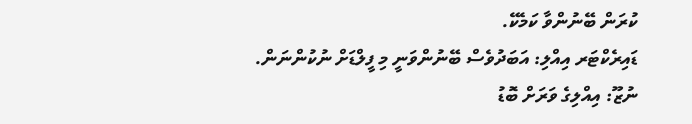ކުރަން ބޭނުންވާ ކަމެކޭ.
ޑައިރެކްޓަރ އިއްލި: އަބަދުވެސް ބޭނުންވަނީ މި ފީލްޑަށް ނުކުންނަން.
ނުޒޫ: އިއްލިގެ ވަރަށް ބޮޑު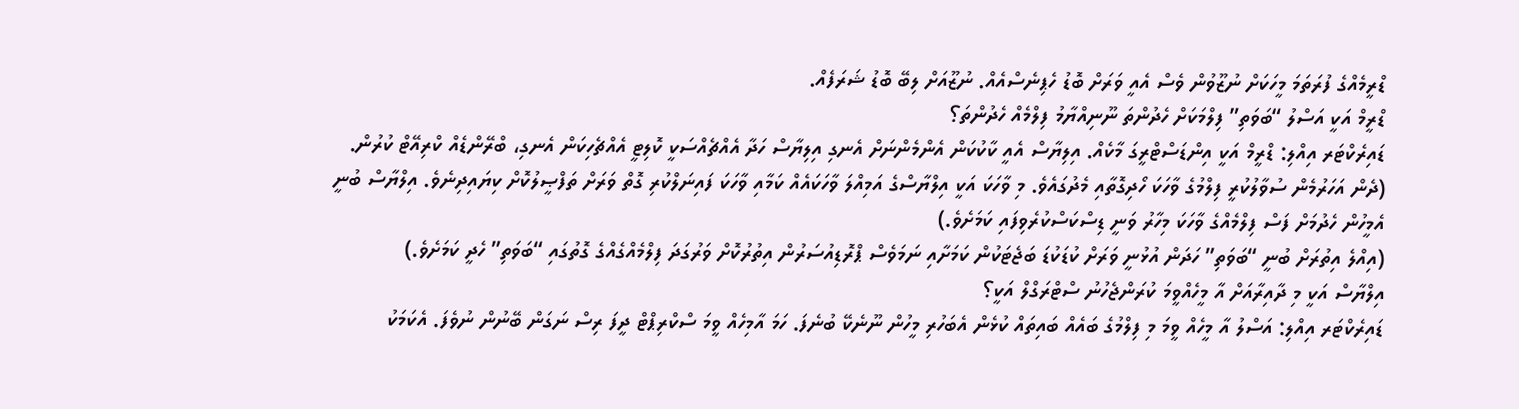ޑްރީމެއްގެ ފުރަތަމަ މީހަކަށް ނުޒޫވުން ވެސް އެއީ ވަރަށް ބޮޑު ހެޕިނެސްއެއް. ނުޒޫއަށް ލިބޭ ބޮޑު ޝަރަފެއް.
ޑްރީމް އަކީ އަސްލު “ބަވަތި” ފިލްމަކަށް ހެދުންތަ ނޫނިއްޔާމު ފިލްމެއް ހެދުންތަ؟
ޑައިރެކްޓަރ އިއްލި: ޑްރީމް އަކީ އިންޑަސްޓްރީގަ މާކެއް. އިލިޔާސް އެއީ ކާކުކަން އެންމެންނަށް އެނގި އިލިޔާސް ހަދާ އެއްޗެއްސަކީ ކޮލިޓީ އެއްޗެހިކަން އެނގި، ބްރޭންޑެއް ކްރިއޭޓް ކުރުން.
(ދެން އަހަރުމެން ސުވާލުކުރީ ފިލްމުގެ ވާހަކަ ހޯދިގޮތާއި މެދުގައެވެ. މި ވާހަކަ އަކީ އިލްޔާސްގެ އަމިއްލަ ވާހަކައެއް ކަމާއި ވާހަކަ ފައިނަލްކުރި ގޮތް ވަރަށް ތަފްޞީލުކޮށް ކިޔައިދިނެވެ. އިލްޔާސް ބުނީ އެމީހުން ހެދުމަށް ފަސް ފިލްމެއްގެ ވާހަކަ މިހާރު ވަނީ ޑިސްކަސްކުރެވިފައި ކަމަށެވެ.)
(އިއްލެ އިތުރަށް ބުނީ “ބަވަތި” ހަދަން އުޅުނީ ވަރަށް ކުޑަކުޑަ ބަޖެޓަކުން ކަމަށާއި ނަމަވެސް ޕްރޮޑިއުސަރުން އިތުރުކޮށް ވަރުގަދަ ފިލްމެއްގެއްގެ ގޮތުގައި “ބަވަތި” ހެދީ ކަމަށެވެ.)
އިލްޔާސް އަކީ މި ދާއިރާއަށް އާ މީހެއްވީމަ ކުރަންޖެހުނު ސްޓްރަގްލް އަކީ؟
ޑައިރެކްޓަރ އިއްލި: އަސްލު އާ މީހެއް ވީމަ މި ފިލްމުގެ ބައެއް ބައިތައް ކުޅެން އެބަހުރި މީހުން ނޫނެކޭ ބުނެފަ. ހަމަ އާމިހެއް ވީމަ ސްކްރިޕްޓް ދީފަ ރިސް ނަގަން ބޭނުން ނުވެފަ. އެކަމަކު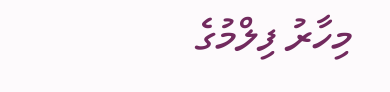މިހާރު ފިލްމުގެ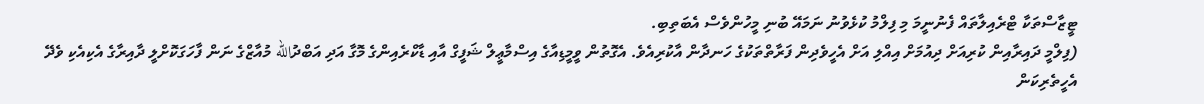ޓީޒާސްތަކާ ޓްރެއިލާތައް ފެނުނީމަ މި ފިލްމު ކުޅެވުނު ނަމައޭ ބުނި މީހުންވެސް އެބަތިބި.
(ފިލްމީ ދައިރާއިން ކުރިއަށް ދިއުމަށް އިއްލި އަށް އެހީވެދިން ފަރާތްތަކުގެ ހަނދާން އާކުރިއެވެ. އެގޮތުން ވީމީޑިއާގެ އިސްމާޢީލް ޝަފީގް އާއި ޑާކްރެއިންގެ މޮގާ އަދި އަބްދުالله މުއާޒްގެ ނަން ފާހަގަކޮށްލީ ދާއިރާގެ އެކިއެކި ވެދޭ އެހީތެރިކަން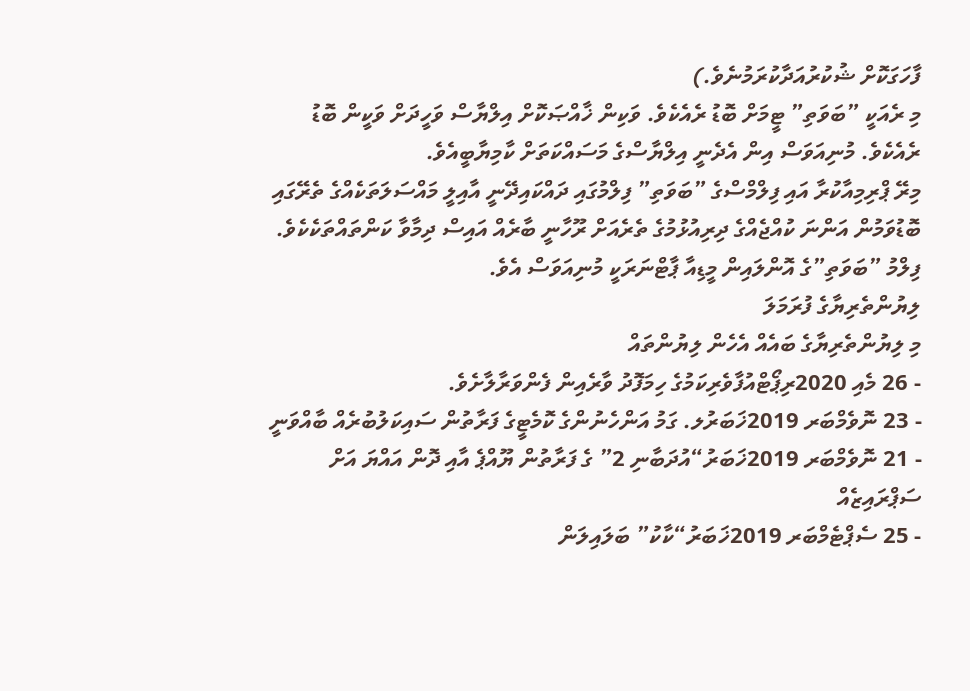ފާހަގަކޮށް ޝުކުރުއަދާކުރަމުނެވެ.)
މި ރެއަކީ ”ބަވަތި” ޓީމަށް ބޮޑު ރެއެކެވެ. ވަކިން ޚާއްޞަކޮށް އިލްޔާސް ވަހީދަށް ވަކީން ބޮޑު ރެއެކެވެ. މުނިއަވަސް އިން އެދެނީ އިލްޔާސްގެ މަސައްކަތަށް ކާމިޔާބީއެވެ.
މިރޭ ޕްރިމިއާކުރާ އައި ފިލްމްސްގެ ”ބަވަތި” ފިލްމުގައި ދައްކައިދޭނީ އާއިލީ މައްސަލަތަކެއްގެ ތެރޭގައި ބޮޑުވަމުން އަންނަ ކުއްޖެއްގެ ދިރިއުޅުމުގެ ތެރެއަށް ރޫހާނީ ބާރެއް އައިސް ދިމާވާ ކަންތައްތަކެކެވެ.
ފިލްމު ”ބަވަތި”ގެ އޮންލައިން މީޑިއާ ޕާޓްނަރަކީ މުނިއަވަސް އެވެ.
ލިޔުންތެރިޔާގެ ފުރަމަލަ
މި ލިޔުންތެރިޔާގެ ބައެއް އެހެން ލިޔުންތައް
- 26 މެއި 2020ރިޕޯޓްއުފާވެރިކަމުގެ ހިމަފޮދު ވާރެއިން ފެންވަރާލާށެވެ.
- 23 ނޮވެމްބަރ 2019ޚަބަރުލ. ގަމު އަންހެނުންގެ ކޮމެޓީގެ ފަރާތުން ސައިކަލުބުރެއް ބާއްވަނީ
- 21 ނޮވެމްބަރ 2019ޚަބަރު“އުދަބާނި 2” ގެ ފަރާތުން ޔޫއްޕެ އާއި ދޮން އައްޔަ އަށް ސަޕްރައިޒެއް
- 25 ސެޕްޓެމްބަރ 2019ޚަބަރު“ކާކު” ބަލައިލަން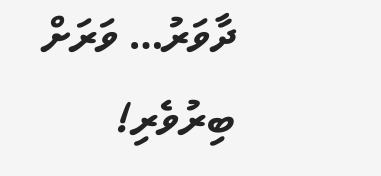ދާވަރު… ވަރަށް ބިރުވެރި!